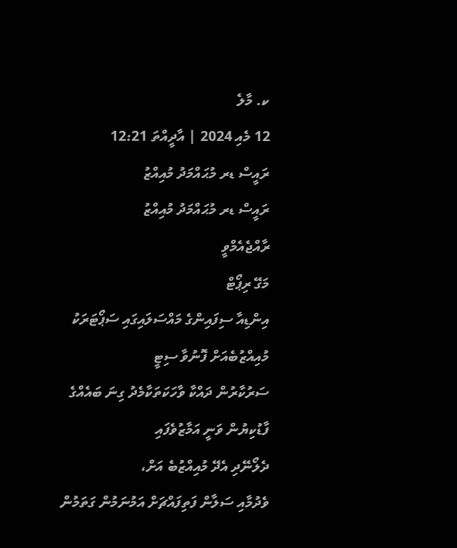ކ. މާލެ
12 މެއި 2024 | އާދީއްތަ 12:21
ރައީސް ޑރ މުޙައްމަދު މުއިއްޒު
ރައީސް ޑރ މުޙައްމަދު މުއިއްޒު
ރާއްޖެއެމްވީ
މަގޭ ރިޕޯޓް
އިންޑިއާ ސިފައިންގެ މައްސަލައިގައި ސަޕޯޓަރަކު މުއިއްޒުބެއަށް ފޮނުވާ ސިޓީ
ސަރުކާރުން ދައްކާ ވާހަކަތަކާމެދު ގިނަ ބައެއްގެ ފާޑުކިޔުން ވަނީ އަމާޒުވެފައި
ދެލޯނޭދި އެދޭ މުއިއްޒުބެ އަށް،
ވެދުމާއި ސަލާން ފަތިފައްޗަށް އަމުނަމުން ގަތަމުން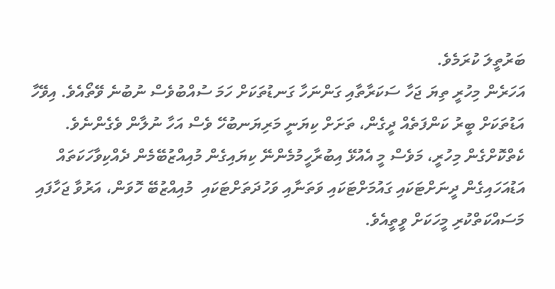ބަރުތީލަ ކުރަމެވެ.
އަހަރެން މިހުރީ ތިޔަ ޖަހާ ސަކަރާތާއި ގަންނަހާ ގަނޑުތަކަށް ހަމަ ސުއްބުވެސް ނުބުނެ ވޭތޯއެވެ. އިވޭހާ އަޑުތަކަށް ބީރު ކަންފަތެއް ދީގެން، ތަށަށް ކިޔަނީ މަރިޔަނބުހޭ ވެސް އަހާ ނުލާން ވެގެންނެވެ. ކެތްކޮށްގެން މިހުރީ، މަވެސް މީ އެއުޅޭ އިބުރާހީމުމެންނޭ ކިޔައިގެން މުއިއްޒުބޭމެން ދެއްކިވާހަކަތައް އަޑުއަހައިގެން ދީނަށްޓަކައި ގައުމަށްޓަކައި ވަތަނާއި ވަހުދަތަށްޓަކައި  މުއިއްޒުބޭ ހޮވަން، އަރުވާ ޖަހާފައި މަސައްކަތްކުރި މީހަކަށް ވީތީއެވެ.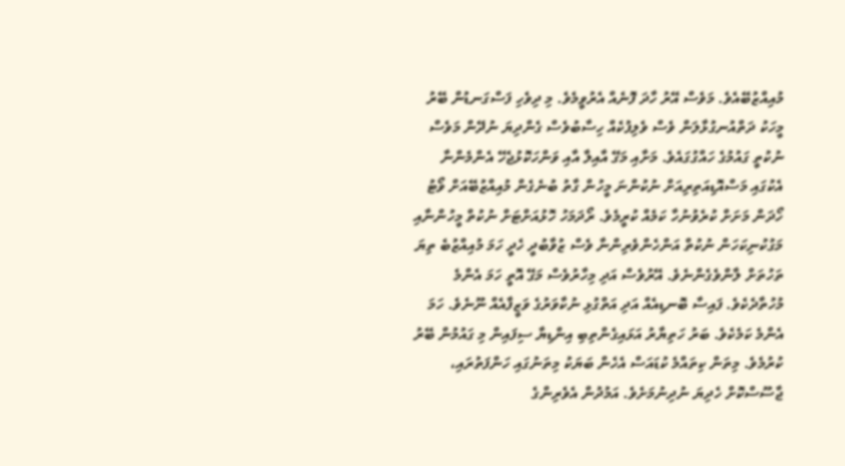މުއިއްޒުބޭއެވެ. މަވެސް އޭރު ހާދަ ފޮނެއް އެރުވީމެވެ. މި ދިވެހި ފަސްގަނޑުން ބޭރު މީހަކު ދަތްއުނގުޅާލަން ވެސް ވެލިފުކެއް ހިސާބުވެސް ގެންދިޔަ ނުދޭން މަވެސް ނުކުތީ ގައުމުގެ ހައްގުގައެވެ. މަށާއި މަގޭ އާއިލާ އާއި ވަންހަކޮޅުޖެހޭ އެންމެންނާ އެކުގައި މަސްއޮޑިއަތިރިއަށް ނުކުންނަ މީހުން ގާތު ބުނެގެން މުއިއްޒުބޭއަށް ވޯޓު ހޯދަން މަށަށް ކުރެވުނުހާ ކަމެއް ކުރީމެވެ. ރޯދަމަހު ހޮޅުއަށްޓަށް ނުކުތް މީހުންނާއި މަގުކުނިކަހަން ނުކުތް އަންހެންވެރިންނާ ވެސް ޒުވާބުދީ ހެދީ ހަމަ މުއިއްޒުބެ ތިޔަ ތަހުތަށް ލާންވެގެންނެވެ. އޭރުވެސް އަދި މިހާރުވެސް މަގޭ އޮތީ ހަމަ އެންމެ މުހުތާދެކެވެ. ފައިސާ ބޮނޑިއެއް އަދި އަތްގުޅި ނުކާވަރުގެ ވަޒީފާއެއް ނޫނެވެ. ހަމަ އެންމެ ކަމެކެވެ. ބަރު ހަތިޔާރު އަޅައިގެންތިބި އިންޑިޔާ ސިފައިން މި ގައުމުން ބޭރު ކުރުމެވެ. މިތަން ކިތައްމެ ކުޑައަސް އެހެން ބަޔަކު މިތަނުގައި ހަންފަތުރައި، ޖާސޫސްކޮށް ހެދިޔަ ނުދިނުމަށެވެ. އަމުދުން އެވެރިންގެ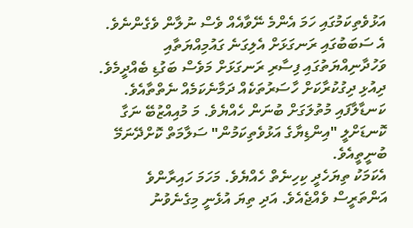އަޅުވެތިކަމުގައި ހަމަ އެންމެ ނޭވާއެއް ވެސް ނުލާން ވެގެންނެވެ.  އެ ސަބަބުގައި ރަނގަޅަށް އެލިގަނެ ގައުމިއްޔަތާއި ވަހުދާނިއްޔަތުގައި ފިސާރި ރަނގަޅަށް މަވެސް ބަގުޑި ބެއްދީމެވެ.
ދިއުޅި ދިގުކުރާކަށް ހާސަރުތަކެއް ދަމާނެކަމެއް ނެތްތާއެވެ. ކަނޑާލާފައި މުތުލަގަށް ބުނަން ހެއްޔެވެ. މަ މުއިއްޒުބޭ ނަގާ ކޮނޑަށްލީ "އިންޑިޔާގެ އަޅުވެތިކަމުން" ސަލާމަތް ކޮށްދޭނަމޭ ބުނީތީއެވެ.
އެކަމަކު ތިޔަހެދީ ކިހިނެތް ހެއްޔެވެ. މަހަމަ ހައިރާންވެ އަންތަރީސް ވެއްޖެއެވެ. އަދި ތިޔަ އުޅެނީ މިގެނެވުނު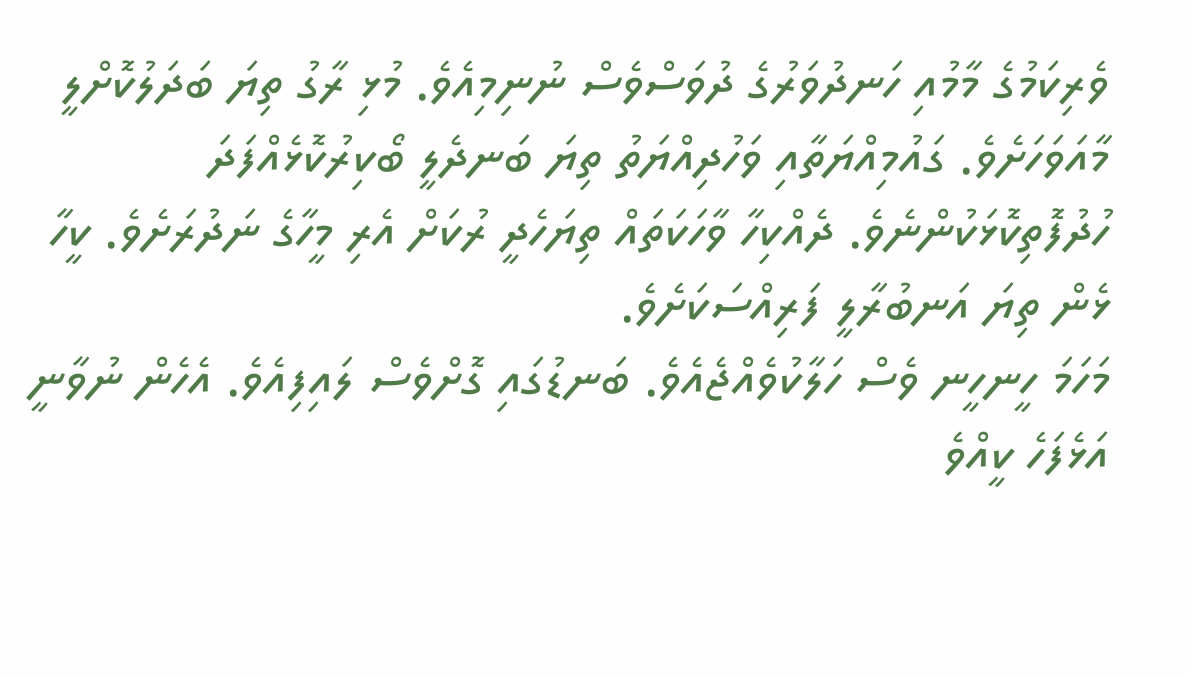ވެރިކަމުގެ މާމުއި ހަނދުވަރުގެ ދުވަސްވެސް ނުނިމިއެވެ. މުޅި ރާގު ތިޔަ ބަދަލުކޮށްލީ މާއަވަހަށެވެ. ގައުމިއްޔަތާއި ވަހުދިއްޔަތު ތިޔަ ބަނދެލީ ބޯކިރުކޮޅެއްފަދަ ހުދުފޮތިކޮޅަކުންނެވެ. ދެއްކިހާ ވާހަކަތައް ތިޔަހެދީ ރުކަށް އެރި މީހާގެ ނަދުރަށެވެ. ކީހާ ޅެން ތިޔަ އަނބުރާލީ ފަރިއްސަކަށެވެ.
މަހަމަ ހީނހީނ ވެސް ހަލާކުވެއްޖެއެވެ. ބަނޑުގައި ގޮށްވެސް ލައިފިއެވެ. އެހެން ނުވާނީ އަޅެފަހެ ކީއްވެ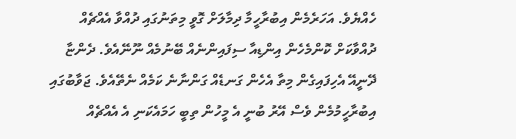ހެއްޔެވެ. އަހަރެމެން އިބުރާހީމާ ދިމާލަށް ގޮވީ މިތަނުގައި ދުއްވާ އެއްޗެއް ދުއްވާކަށް ކޮންމެހެން އިންޑިއާ ސިފައިންނެއް ބޭނުމެއް ނޫނޭއެވެ. ދެންޏާ ދޭނީއޭ އެހިފައިގެން މިތާ އެހެން ގަނޑެއް ގަންނާނެ ކަމެއް ނެތޭއެވެ. ޖަވާބުގައި އިބުރާހީމުމެން ވެސް އޭރު ބުނީ އެ މީހުން ތިބީ ހަމައެކަނި އެ އެއްޗެއް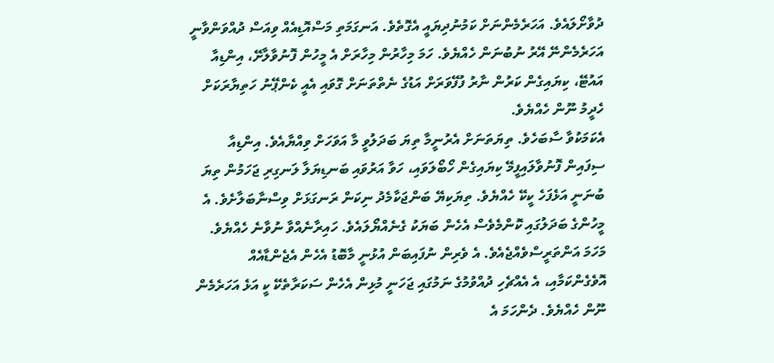ދުވާށޯލައެވެ. އަހަރެމެންނަށް ކަމުނުދިޔައީ އެގޮތެވެ. އަނގަމަތި މަސްއޮޑިއެއް ވިއަސް ދުއްވަންވާނީ އަހަރެމެންނޭ އޭރު ނުބުނަން ހެއްޔެވެ. ހަމަ މިހާރުން މިހާރަށް އެ މީހުން ފޮނުވާލާށޭ، އިންޑިއާ އައުޓޭ، ކިޔައިގެން ކަރުން ނާރު ފުފޭވަރަށް އަޑުގެ ނެތްތަނަށް ގޮވައި އެއީ ކެންޕޭނު ހަތިޔާރަކަށް ހެދީމު ނޫން ހެއްޔެވެ.
އެކަމަކުވާ ސާބަހެވެ. ތިޔަތަނަށް އެރުނީމާ ތިޔަ ބަދަލުވީ މާ އަވަހަށް ވިއްޔާއެވެ. އިންޑިއާ ސިފައިން ފޮނުވާލައިފީމޭ ކިޔައިގެން ހޯބޯލަވައި، ހަވާ އަރުވައި ބަނޑިޔަލާ ލަނގިރި ޖަހަމުން ތިޔަ ބުނަނީ އަޅެފަހެ ކީކޭ ހެއްޔެވެ. ތިޔަކިޔޭ ބަންޖަކާމެދު ނިކަން ރަނގަޅަށް ވިސްނާބަލާށެވެ. އެ މީހުންގެ ބަދަލުގައި ކޮންމެވެސް އެހެން ބަޔަކު ގެނެއްޔޯލައެވެ. ހައިރާނެއްވާ ނުވާނެ ހެއްޔެވެ.
މަހަމަ އަންތަރީސްވެއްޖެއެވެ. އެ ވެރިން ނުފައިބަން އުޅުނީ މާބޮޑު އެހެން އެޖެންޑާއެއް އޮވެގެންކަމާއި، އެ އެއްޗެހި ދުއްވުމުގެ ނަމުގައި ޖަހަނީ މުޅިން އެހެން ސަކަރާތެކޭ ކީ އަޅެ އަހަރެމެން ނޫން ހެއްޔެވެ. ދެންހަމަ އެ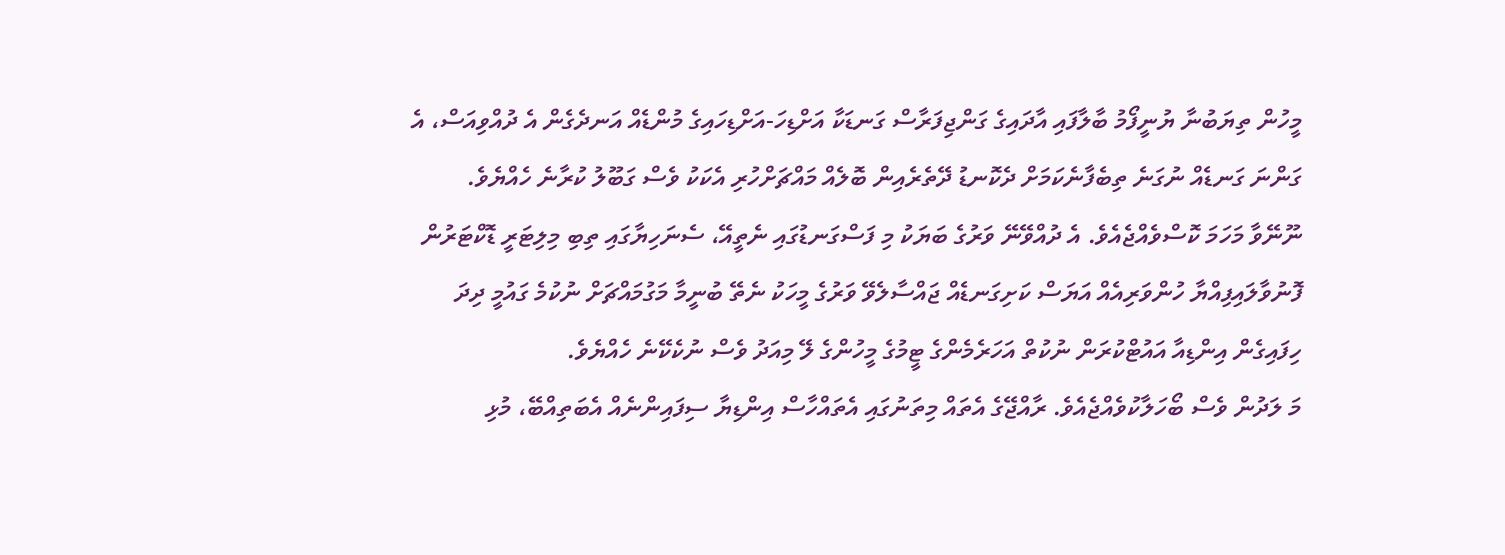މީހުން ތިޔަބުނާ ޔުނީފޯމު ބާލާފައި އާދައިގެ ގަންޖިފަރާސް ގަނޑަކާ އަށްޑިހަ-އަށްޑިހައިގެ މުންޑެއް އަނދެގެން އެ ދުއްވިއަސް، އެ ގަންނަ ގަނޑެއް ނުގަނެ ތިބެފާނެކަމަށް ދެކޮނޑު ދޭތެރެއިން ބޮލެއް މައްޗަށްހުރި އެކަކު ވެސް ގަބޫލު ކުރާނެ ހެއްޔެވެ.
ނޫނޭވާ މަހަމަ ކޮސްވެއްޖެއެވެ. އެ ދުއްވޭނޭ ވަރުގެ ބަޔަކު މި ފަސްގަނޑުގައި ނެތީއޭ، ސެނަހިޔާގައި ތިބި މިލިޓަރީ ޑޮކްޓަރުން ފޮނުވާލައިފިއްޔާ ހުންވަރިއެއް އަޔަސް ކަށިގަނޑެއް ޖައްސާލެވޭ ވަރުގެ މީހަކު ނެތޭ ބުނީމާ މަގުމައްޗަށް ނުކުމެ ގައުމީ ދިދަ ހިފައިގެން އިންޑިއާ އައުޓްކުރަން ނުކުތް އަހަރެމެންގެ ޓީމުގެ މީހުންގެ ލޭ މިއަދު ވެސް ނުކެކޭނެ ހެއްޔެވެ.
މަ ލަދުން ވެސް ބޯހަލާކުވެއްޖެއެވެ. ރާއްޖޭގެ އެތައް މިތަނުގައި އެތައްހާސް އިންޑިޔާ ސިފައިންނެއް އެބަތިއްބޭ، މުޅި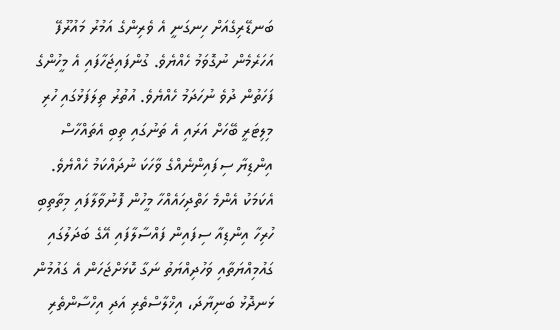ބަނޑޭރިގެއަށް ހިނގަނީ އެ ވެރިންގެ އަމުރު މައުރޫފޭ އަހަރެމެން ނުގޮވަމު ހެއްޔެވެ. ގުންފައިޖަހާފައި އެ މީހުންގެ ފަހަތުން ދުވެ ނުހަދަމު ހެއްޔެވެ. އުތުރު ތިލަފަޅުގައި ހުރި މިލިޓަރީ ބޭހަށް އަރައި އެ ތަނުގައި ތިބި އެތައްހާސް އިންޑިޔާ ސިފައިންނެއްގެ ވާހަކަ ނުދައްކަމު ހެއްޔެވެ.
އެކަމަކު އެންމެ ހަތްދިހައެއްހާ މީހުން ފޮނުވާލާފައި މިތާތިބި ހުރިހާ އިންޑިއާ ސިފައިން ފައްސާލާފައި އޭގެ ބަދަލުގައި ގައުމިއްޔަތާއި ވަހުދިއްޔަތު ނަގާ ކޮޅަށްޖަހަން އެ ގައުމުން ޅަނދޮޅު ބަނިޔާދަ، އިޚްލާސްތެރި އަދި އިހްސާންތެރި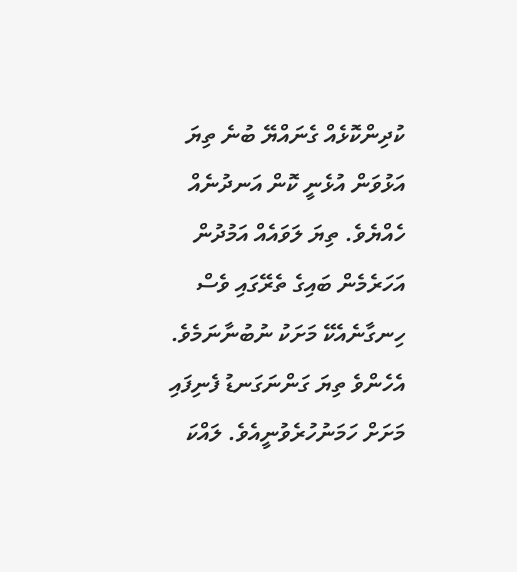ކުދިންކޮޅެއް ގެނައްޔޭ ބުނެ ތިޔަ އަޅުވަން އުޅެނީ ކޮން އަނދުނެއް ހެއްޔެވެ. ތިޔަ ލަވައެއް އަމުދުން އަހަރެމެން ބައިގެ ތެރޭގައި ވެސް ހިނގާނެއެކޭ މަށަކު ނުބުނާނަމެވެ. އެހެންވެ ތިޔަ ގަންނަގަނޑު ފެނިފައި މަށަށް ހަމަނުހުރެވުނީއެވެ. ލައްކަ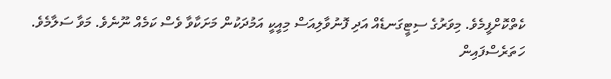ކެތްކޮށްފީމެވެ. މިވަރުގެ ސިޓީގަނޑެއް އަދި ފޮނުވާލިއަސް މިއީކީ އަމުދަކުން މަށަކާވާ ވެސް ކަމެއް ނޫނެވެ. މަވާ ސަލާމެވެ. ހަތަރެސްފައިން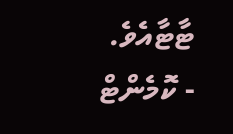ޓާޓާއެވެ.
- ކޮމެންޓް